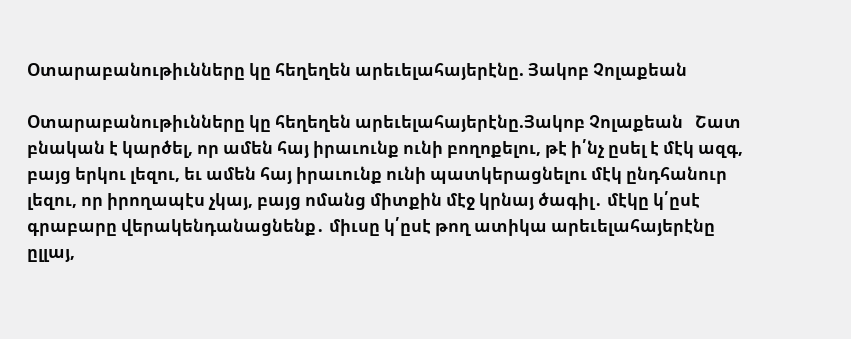Օտարաբանութիւնները կը հեղեղեն արեւելահայերէնը. Յակոբ Չոլաքեան

Օտարաբանութիւնները կը հեղեղեն արեւելահայերէնը.Յակոբ Չոլաքեան   Շատ բնական է կարծել, որ ամեն հայ իրաւունք ունի բողոքելու, թէ ի՛նչ ըսել է մէկ ազգ, բայց երկու լեզու, եւ ամեն հայ իրաւունք ունի պատկերացնելու մէկ ընդհանուր լեզու, որ իրողապէս չկայ, բայց ոմանց միտքին մէջ կրնայ ծագիլ․ մէկը կ՛ըսէ գրաբարը վերակենդանացնենք․ միւսը կ՛ըսէ թող ատիկա արեւելահայերէնը ըլլայ,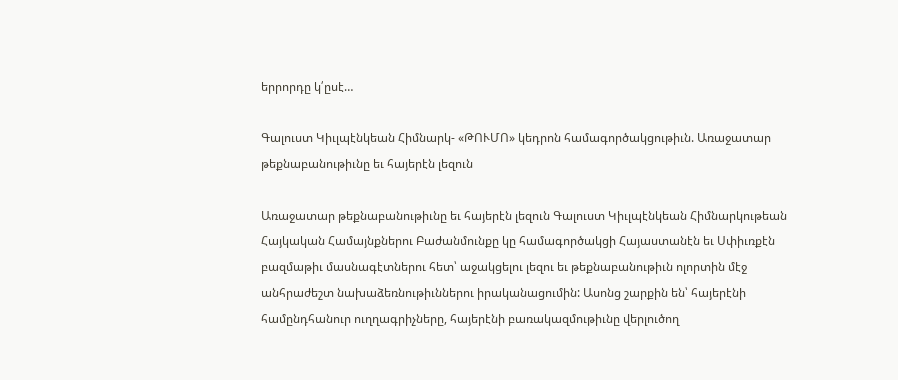երրորդը կ՛ըսէ…

Գալուստ Կիւլպէնկեան Հիմնարկ- «ԹՈՒՄՈ» կեդրոն համագործակցութիւն. Առաջատար թեքնաբանութիւնը եւ հայերէն լեզուն

Առաջատար թեքնաբանութիւնը եւ հայերէն լեզուն Գալուստ Կիւլպէնկեան Հիմնարկութեան Հայկական Համայնքներու Բաժանմունքը կը համագործակցի Հայաստանէն եւ Սփիւռքէն բազմաթիւ մասնագէտներու հետ՝ աջակցելու լեզու եւ թեքնաբանութիւն ոլորտին մէջ անհրաժեշտ նախաձեռնութիւններու իրականացումին: Ասոնց շարքին են՝ հայերէնի համընդհանուր ուղղագրիչները, հայերէնի բառակազմութիւնը վերլուծող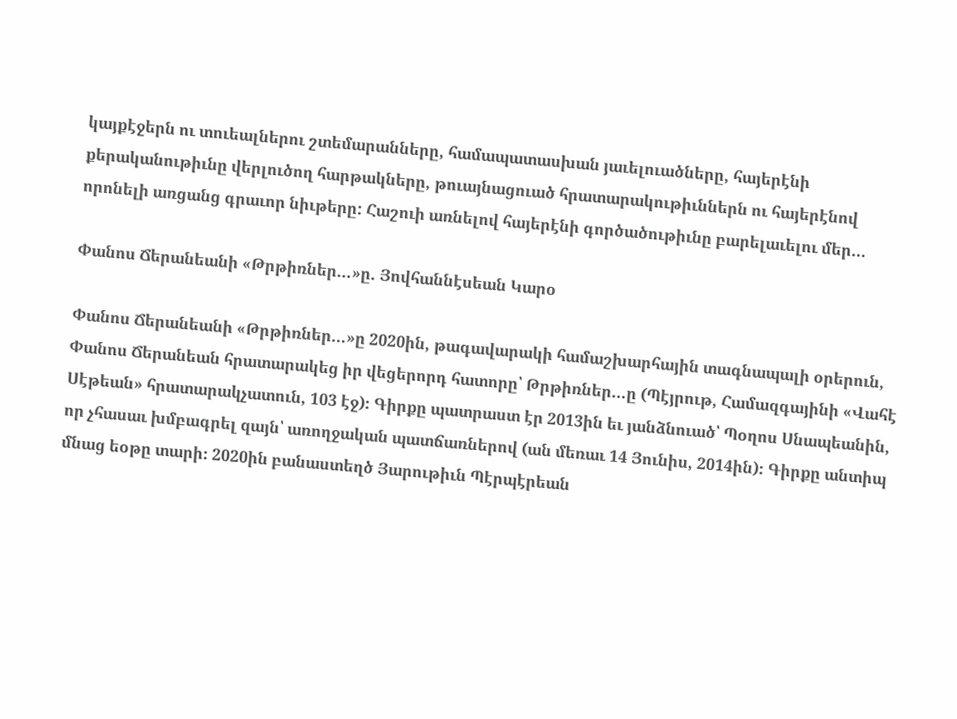կայքէջերն ու տուեալներու շտեմարանները, համապատասխան յաւելուածները, հայերէնի քերականութիւնը վերլուծող հարթակները, թուայնացուած հրատարակութիւններն ու հայերէնով որոնելի առցանց գրաւոր նիւթերը: Հաշուի առնելով հայերէնի գործածութիւնը բարելաւելու մեր…

Փանոս Ճերանեանի «Թրթիռներ…»ը. Յովհաննէսեան Կարօ

Փանոս Ճերանեանի «Թրթիռներ…»ը 2020ին, թագավարակի համաշխարհային տագնապալի օրերուն, Փանոս Ճերանեան հրատարակեց իր վեցերորդ հատորը՝ Թրթիռներ…ը (Պէյրութ, Համազգայինի «Վահէ Սէթեան» հրատարակչատուն, 103 էջ)։ Գիրքը պատրաստ էր 2013ին եւ յանձնուած՝ Պօղոս Սնապեանին, որ չհասաւ խմբագրել զայն՝ առողջական պատճառներով (ան մեռաւ 14 Յունիս, 2014ին)։ Գիրքը անտիպ մնաց եօթը տարի։ 2020ին բանաստեղծ Յարութիւն Պէրպէրեան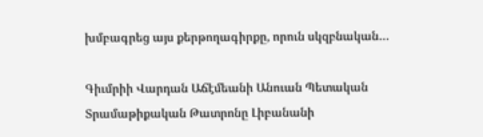խմբագրեց այս քերթողագիրքը, որուն սկզբնական…

Գիւմրիի Վարդան Աճէմեանի Անուան Պետական Տրամաթիքական Թատրոնը Լիբանանի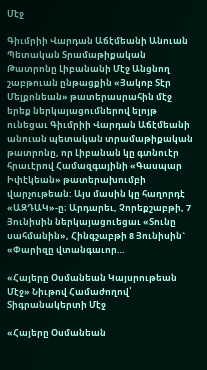Մէջ

Գիւմրիի Վարդան Աճէմեանի Անուան Պետական Տրամաթիքական Թատրոնը Լիբանանի Մէջ Անցնող շաբթուան ընթացքին «Յակոբ Տէր Մելքոնեան» թատերասրահին մէջ երեք ներկայացումներով ելոյթ ունեցաւ Գիւմրիի Վարդան Աճէմեանի անուան պետական տրամաթիքական թատրոնը, որ Լիբանան կը գտնուէր հրաւէրով Համազգայինի «Գասպար Իփէկեան» թատերախումբի վարչութեան: Այս մասին կը հաղորդէ «ԱԶԴԱԿ»-ը։ Արդարեւ, Չորեքշաբթի, 7 Յունիսին ներկայացուեցաւ «Տունը սահմանին», Հինգշաբթի 8 Յունիսին` «Փարիզը վտանգաւոր…

«Հայերը Օսմանեան Կայսրութեան Մէջ» Նիւթով Համաժողով՝ Տիգրանակերտի Մէջ

«Հայերը Օսմանեան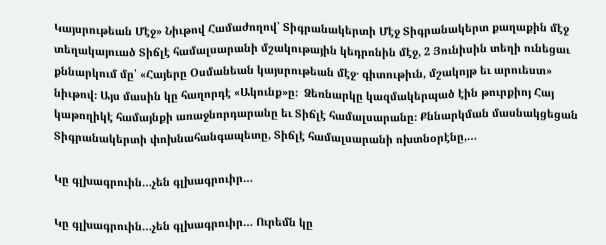Կայսրութեան Մէջ» Նիւթով Համաժողով՝ Տիգրանակերտի Մէջ Տիգրանակերտ քաղաքին մէջ տեղակայուած Տիճլէ համալսարանի մշակութային կեդրոնին մէջ, 2 Յունիսին տեղի ունեցաւ քննարկում մը՝ «Հայերը Օսմանեան կայսրութեան մէջ․ գիտութիւն, մշակոյթ եւ արուեստ» նիւթով։ Այս մասին կը հաղորդէ «Ակունք»ը։  Ձեռնարկը կազմակերպած էին թուրքիոյ Հայ կաթողիկէ համայնքի առաջնորդարանը եւ Տիճլէ համալսարանը։ Քննարկման մասնակցեցան Տիգրանակերտի փոխնահանգապետը, Տիճլէ համալսարանի ոխտնօրէնը,…

Կը գլխագրուին…չեն գլխագրուիր…

Կը գլխագրուին…չեն գլխագրուիր… Ուրեմն կը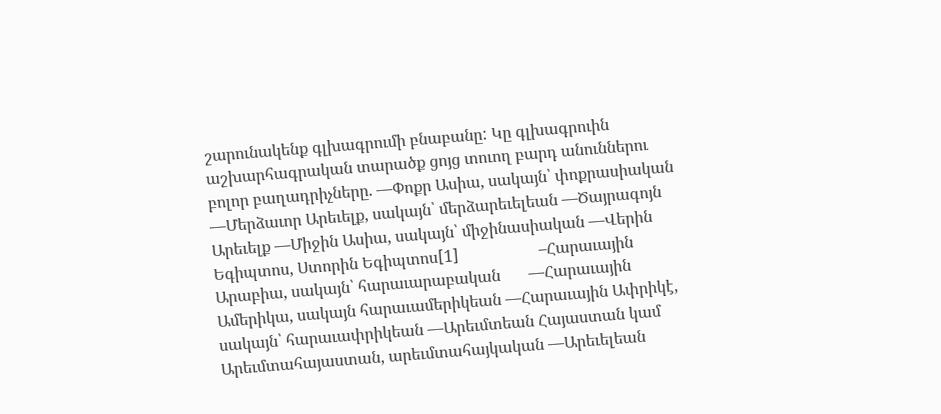շարունակենք գլխագրումի բնաբանը: Կը գլխագրուին աշխարհագրական տարածք ցոյց տուող բարդ անուններու բոլոր բաղադրիչները. —Փոքր Ասիա, սակայն՝ փոքրասիական —Մերձաւոր Արեւելք, սակայն՝ մերձարեւելեան —Ծայրագոյն Արեւելք —Միջին Ասիա, սակայն՝ միջինասիական —Վերին Եգիպտոս, Ստորին Եգիպտոս[1]                    –Հարաւային Արաբիա, սակայն՝ հարաւարաբական       —Հարաւային Ամերիկա, սակայն հարաւամերիկեան —Հարաւային Ափրիկէ, սակայն՝ հարաւափրիկեան —Արեւմտեան Հայաստան կամ Արեւմտահայաստան, արեւմտահայկական —Արեւելեան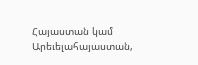Հայաստան կամ Արեւելահայաստան,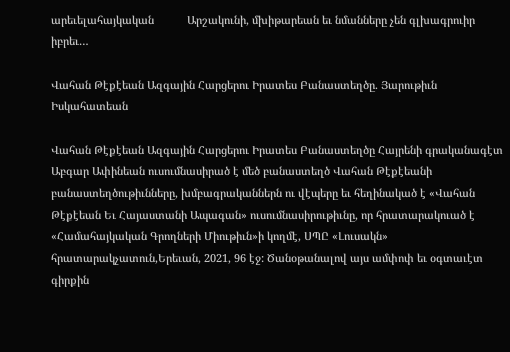արեւելահայկական           Արշակունի, մխիթարեան եւ նմանները չեն գլխագրուիր իբրեւ…

Վահան Թէքէեան Ազգային Հարցերու Իրատես Բանաստեղծը. Յարութիւն Իսկահատեան

Վահան Թէքէեան Ազգային Հարցերու Իրատես Բանաստեղծը Հայրենի գրականագէտ Աբգար Ափինեան ուսումնասիրած է մեծ բանաստեղծ Վահան Թէքէեանի բանաստեղծութիւնները, խմբագրականներն ու վէպերը եւ հեղինակած է «Վահան Թէքէեան Եւ Հայաստանի Ապագան» ուսումնասիրութիւնը, որ հրատարակուած է «Համահայկական Գրողների Միութիւն»ի կողմէ, ՍՊԸ «Լուսակն» հրատարակչատուն,Երեւան, 2021, 96 էջ: Ծանօթանալով այս ամփոփ եւ օգտաւէտ գիրքին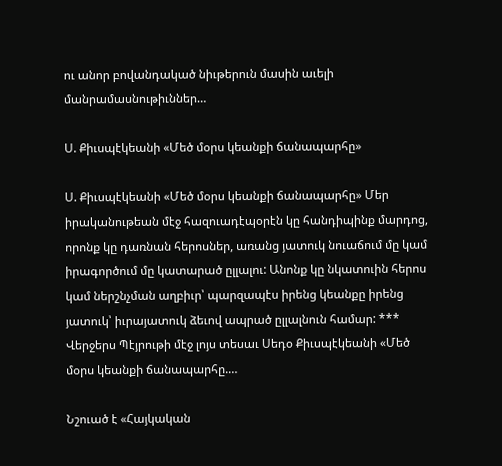ու անոր բովանդակած նիւթերուն մասին աւելի մանրամասնութիւններ…

Ս. Քիւսպէկեանի «Մեծ մօրս կեանքի ճանապարհը»

Ս. Քիւսպէկեանի «Մեծ մօրս կեանքի ճանապարհը» Մեր իրականութեան մէջ հազուադէպօրէն կը հանդիպինք մարդոց, որոնք կը դառնան հերոսներ, առանց յատուկ նուաճում մը կամ իրագործում մը կատարած ըլլալու: Անոնք կը նկատուին հերոս կամ ներշնչման աղբիւր՝ պարզապէս իրենց կեանքը իրենց յատուկ՝ իւրայատուկ ձեւով ապրած ըլլալնուն համար: *** Վերջերս Պէյրութի մէջ լոյս տեսաւ Սեդօ Քիւսպէկեանի «Մեծ մօրս կեանքի ճանապարհը.…

Նշուած է «Հայկական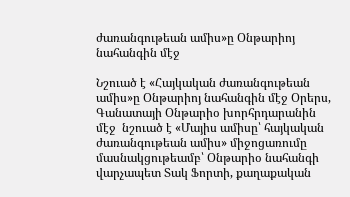ժառանգութեան ամիս»ը Օնթարիոյ նահանգին մէջ

Նշուած է «Հայկական ժառանգութեան ամիս»ը Օնթարիոյ նահանգին մէջ Օրերս, Գանատայի Օնթարիօ խորհրդարանին մէջ  նշուած է «Մայիս ամիսը՝ հայկական ժառանգութեան ամիս» միջոցառումը մասնակցութեամբ՝ Օնթարիօ նահանգի վարչապետ Տակ Ֆորտի, քաղաքական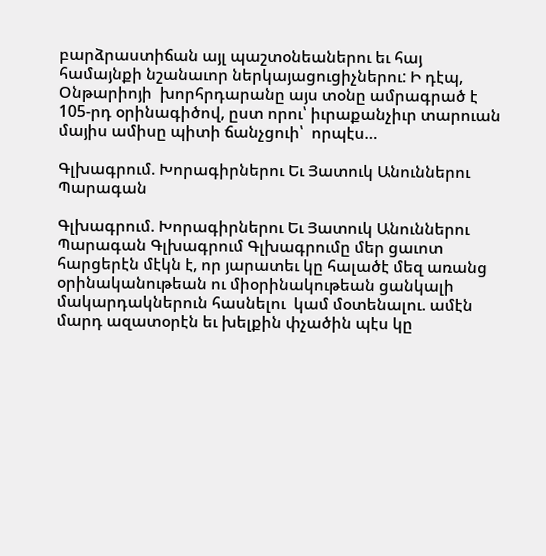բարձրաստիճան այլ պաշտօնեաներու եւ հայ համայնքի նշանաւոր ներկայացուցիչներու: Ի դէպ, Օնթարիոյի  խորհրդարանը այս տօնը ամրագրած է 105-րդ օրինագիծով, ըստ որու՝ իւրաքանչիւր տարուան մայիս ամիսը պիտի ճանչցուի՝  որպէս…

Գլխագրում. Խորագիրներու Եւ Յատուկ Անուններու Պարագան

Գլխագրում. Խորագիրներու Եւ Յատուկ Անուններու Պարագան Գլխագրում Գլխագրումը մեր ցաւոտ հարցերէն մէկն է, որ յարատեւ կը հալածէ մեզ առանց օրինականութեան ու միօրինակութեան ցանկալի մակարդակներուն հասնելու  կամ մօտենալու. ամէն մարդ ազատօրէն եւ խելքին փչածին պէս կը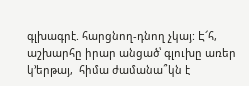գլխագրէ. հարցնող-դնող չկայ: Է՜հ, աշխարհը իրար անցած՝ գլուխը առեր կ’երթայ,  հիմա ժամանա՞կն է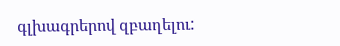գլխագրերով զբաղելու: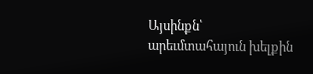Այսինքն՝ արեւմտահայուն խելքին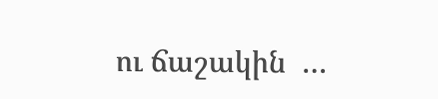ու ճաշակին  …